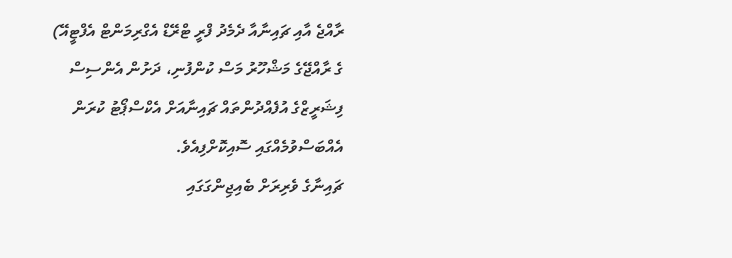ރާއްޖެ އާއި ޗައިނާއާ ދެމެދު ފްރީ ޓްރޭޑް އެގްރިމަންޓް އެފްޓީއޭ) ގެ ރާއްޖޭގެ މަޝްހޫރު މަސް ކުންފުނި، ދަށުން އެންސިސް ފިޝަރީޒްގެ އުފެއްދުންތައް ޗައިނާއަށް އެކްސްޕޯޓު ކުރަން އެއްބަސްވުމެއްގައި ސޮއިކޮށްފިއެވެ.
ޗައިނާގެ ވެރިރަށް ބެއިޖިންގަގައި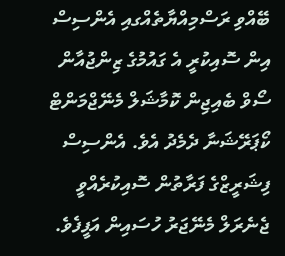ބޭއްވި ރަސްމިއްޔާތެއްގއި އެންސިސް އިން ސޮއިކުރީ އެ ގައުމުގެ ޒިންޖުއާން ސޯވް ބެއިޖިން ކޮމާޝަލް މެނޭޖްމަންޓް ކޯޕަރޭޝަނާ ދެމެދު އެވެ. އެންސިސް ފިޝަރީޒްގެ ފަރާތުން ސޮއިކުރެއްވީ ޖެނެރަލް މެނޭޖަރު ހުސައިން އަފީފެވެ.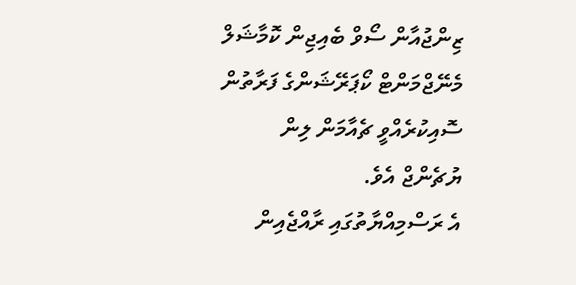ޒިންޖުއާން ސޯވް ބެއިޖިން ކޮމާޝަލް މެނޭޖްމަންޓް ކޯޕަރޭޝަންގެ ފަރާތުން ސޮއިކުރެއްވީ ޗެއާމަން ލިން ޔުޗެންޖް އެވެ.
އެ ރަސްމިއްޔާތުގައި ރާއްޖެއިން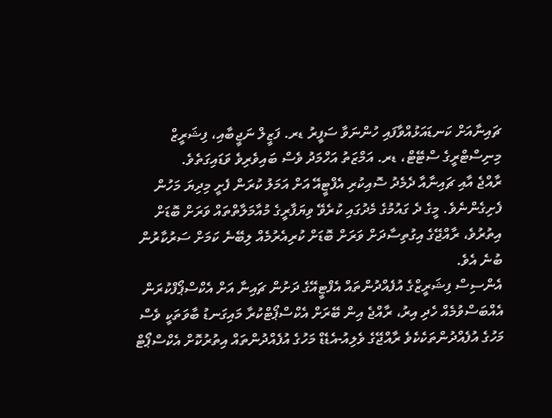ޗައިނާއަށް ކަނޑައަޅުއްވާފައި ހުންނަވާ ސަފީރު ޑރ. ފަޒީލް ނަޖީބާއި، ފިޝަރީޒް މިނިސްޓްރީގެ ސްޓޭޓް، ޑރ. އަމްޒަތު އަހްމަދު ވެސް ބައިވެރިވެ ވަޑައިގަތެވެ.
ރާއްޖެ އާއި ޗައިނާއާ ދެމެދު ސޮއިކުރި އެފްޓީއޭ އަށް އަމަލު ކުރަން ފެށީ މިދިޔަ މަހުން ފެށިގެންނެވެ. މީގެ ދެ ގައުމުގެ މެދުގައި ކުރެވޭ ވިޔަފާރީގެ މުއާމަލާތްތައް ވަރަށް ބޮޑަށް އިތުރުވެ، ރާއްޖޭގެ އިގުތިސާދަށް ވަރަށް ބޮޑަށް ކުރިއެރުމެއް ލިބޭނެ ކަމަށް ސަރުކާރުން ބުނެ އެވެ.
އެންސިސް ފިޝަރީޒްގެ އުފެއްދުންތައް އެފްޓީއޭގެ ދަށުން ޗައިނާ އަށް އެކްސްޕޯފްކުރަން އެއްބަސްވުމެއް ހެދި އިރު، ރާއްޖެ އިން ބޭރަށް އެކްސްޕޯޓްކުރާ މައިގަނޑު ބާވަތަކީ ވެސް މަހުގެ އުފެއްދުންތަކެކެވެ ރާއްޖޭގެ ވެލިއު-އެޑެޑް މަހުގެ އުފެއްދުންތައް އިތުރުކޮށް އެކްސްޕޯޓް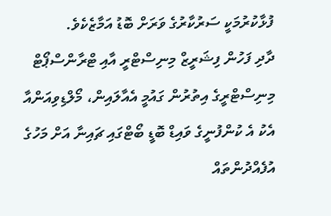ފުޅާކުރުމަކީ ސަރުކާރުގެ ވަރަށް ބޮޑު އަމާޒެކެވެ.
ދާދި ފަހުން ފިޝަރީޒް މިނިސްޓްރީ އާއި ޓްރާންސްޕޯޓް މިނިސްޓްރީގެ އިތުރުން ގައުމީ އެއާލައިން، މޯލްޑިވިއަންއާ އެކު އެ ކުންފުނީގެ ވައިޑް ބޮޑީ ބޯޓްގައި ޗައިނާ އަށް މަހުގެ އުފެއްދުންތައް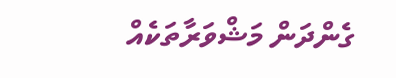ގެންދަން މަޝްވަރާތަކެއް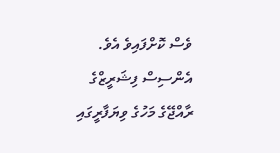ވެސް ކޮށްފައިވެ އެވެ.
އެންސިސް ފިޝަރީޒްގެ ރާއްޖޭގެ މަހުގެ ވިޔަފާރީގައި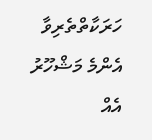ހަރަކާތްތެރިވާ އެންމެ މަޝްހޫރު އެއް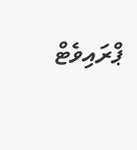ޕްރައިވެޓް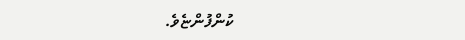ކުންފުންޏެވެ.